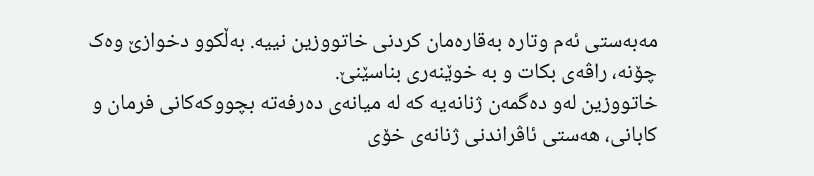مەبەستی ئەم وتارە بەقارەمان کردنی خاتووزین نییە. بەڵکوو دخوازێ وەک چۆنە، راڤەی بکات و بە خوێنەری بناسێنێ.
خاتووزین لەو دەگمەن ژنانەیە کە لە میانەی دەرفەتە بچووکەکانی فرمان و کابانی، هەستی ئاڤراندنی ژنانەی خۆی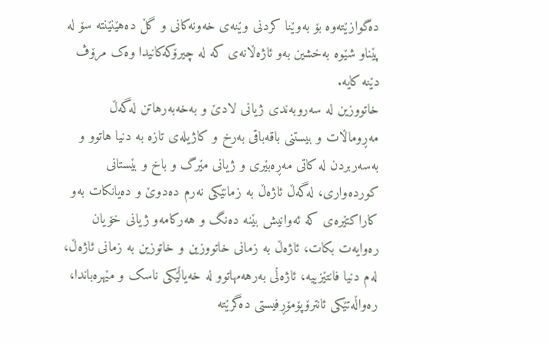دەگوازێتەوە بۆ بەوێنا کردنی وێنەی خەونەکانی و گڵ دەهێنێنتە سۆ لە پێناو شێوە بەخشین بەو ئاژەڵانەی کە لە چیرۆکەکانیدا وەک مرۆڤ دێنە کایە.
خاتووزین لە سەروبەندی ژیانی لادێ و بەخەبەرهاتن لەگەڵ مەڕوماڵات و بیستنی باقەباقی بەرخ و کاژیلەی تازە بە دنیا هاتوو و بەسەربردن لە کاتی مەڕەبێری و ژیانی مێرگ و باخ و بێستانی کوردەواری، لەگەڵ ئاژەڵ بە زمانێکی نەرم دەدوێ و دەیانکات بەو کاراکتێرەی کە ئەوانیش بێنە دەنگ و هەرکامەو ژیانی خۆیان رەوایەت بکات، ئاژەڵ بە زمانی خاتووزین و خاتوزین بە زمانی ئاژەڵ، لەم دنیا فانتێزییە، ئاژەڵی بەرهەمهاتوو لە خەیاڵێکی ناسک و مێهرەباندا، رەواڵەتێکی ئانترۆپۆمۆڕفیستی دەگرێتە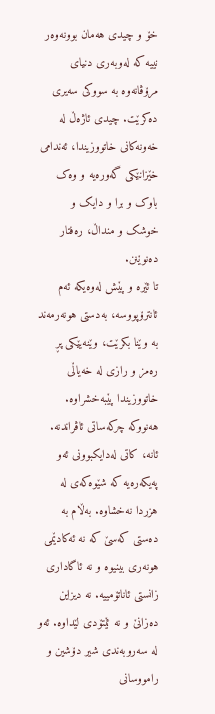خۆ و چیدی هەمان بوونەوەر نییە کە لەوبەری دنیای مرۆڤانەوە بە سووکی سەیری دەکرێت. چیدی ئاژەڵ لە خەونەکانی خاتووزیندا، ئەندامی خێزانێکی گەورەیە و وەک باوک و برا و دایک و خوشک و منداڵ، رەفتار دەنوێنن.
تا ئێرە و پێش لەوەیکە ئەم ئانترۆپووسە، بەدستی هونەرمەند بە وێنا بکرێت، وێنەیێکی پڕ رەمز و رازی لە خەیاڵی خاتووزیندا پێبەخشراوە.
هەنووکە چرکەساتی ئاڤراندنە. ئانە، کاتی لەدایکبوونی ئەو پەیکەرەیە کە شێوەکەی لە هزردا نەخشاوە. بەڵام بە دەستی کەسێ کە نە ئەکادێمی هونەری بینیوە و نە ئاگاداری زانستی ئاناتۆمییە. نە دیزاین دەزانێ و نە ئێتۆدی لێداوە. ئەو لە سەروبەندی شیر دۆشین و رامووسانی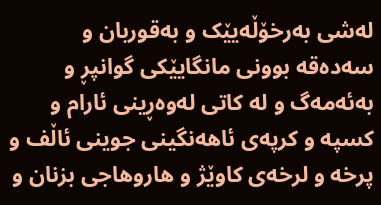لەشی بەرخۆڵەیێک و بەقوربان و سەدەقە بوونی مانگایێکی گوانپڕ و بەئەمەگ و لە کاتی لەوەڕینی ئارام و کسپە و کرپەی ئاهەنگینی جوینی ئاڵف و پرخە و لرخەی کاوێژ و هاروهاجی بزنان و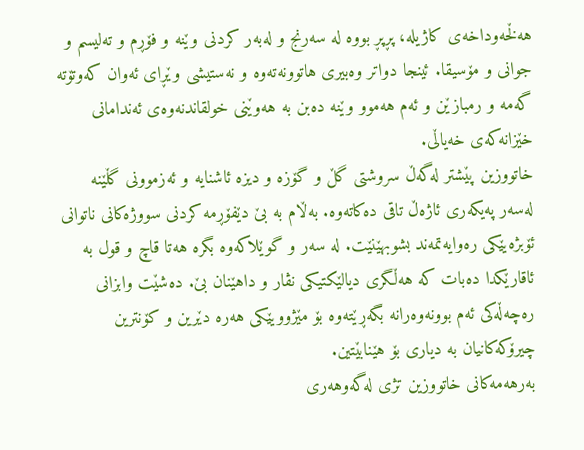هەڵخەوداخەی کاژیلە، پڕپڕ بووە لە سەرنج و لەبەر کردنی وێنە و فۆڕم و تەلیسم و جوانی و مۆسیقا. ئینجا دواتر وەبیری هاتوونەتەوە و نەستیشی وێڕای ئەوان کەوتۆتە گەمە و رمبازێن و ئەم هەموو وێنە دەبن بە هەوێنی خولقاندنەوەی ئەندامانی خێزانەکەی خەیاڵی.
خاتووزین پێشتر لەگەڵ سروشتی گڵ و گۆزە و دیزە ئاشنایە و ئەزموونی گڵێنە لەسەر پەیکەری ئاژەڵ تاقی دەکاتەوە. بەڵام بە بێ دێفۆڕمە کردنی سووژەکانی ناتوانی ئۆبژەیێکی رەوایەتمەند بشوبهێنێت. لە سەر و گوێلاکەوە بگرە هەتا قاچ و قول بە ئاقارێکدا دەبات کە هەڵگری دیالێکتیکی نڤار و داهێنان بێ. دەشێت وابزانی رەچەڵەکی ئەم بوونەوەرانە بگەڕێتەوە بۆ مێژوویێکی هەرە دێرین و کۆنترین چیرۆکەکانیان بە دیاری بۆ هێنابێتین.
بەرهەمەکانی خاتووزین تژی لەگەوهەری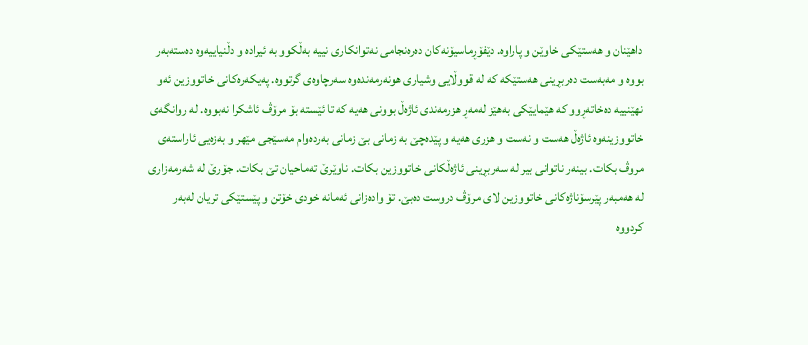داهێنان و هەستێکی خاوێن و پاراوە. دێفۆڕماسیۆنەکان دەرەنجامی نەتوانکاری نییە بەڵکوو بە ئیرادە و دڵنیاییەوە دەستەبەر بووە و مەبەست دەربڕینی هەستێکە کە لە قووڵایی وشیاری هونەرمەندەوە سەرچاوەی گرتووە. پەیکەرەکانی خاتووزین ئەو نهێنییە دەخاتەڕوو کە هێمایێکی بەهێز لەمەڕ هزرمەندی ئاژەڵ بوونی هەیە کە تا ئێستە بۆ مرۆڤ ئاشکرا نەبووە. لە روانگەی خاتووزینەوە ئاژەڵ هەست و نەست و هزری هەیە و پێدەچێ بە زمانی بێ زمانی بەردەوام مەسێجی مێهر و بەزەیی ئاراستەی مروڤ بکات. بینەر ناتوانی بیر لە سەربڕینی ئاژەڵکانی خاتووزین بکات. ناوێرێ تەماحیان تێ بکات. جۆرێ لە شەرمەزاری لە هەمبەر پێرسۆناژەکانی خاتووزین لای مرۆڤ دروست دەبێ. تۆ وادەزانی ئەمانە خودی خۆتن و پێستێکی تریان لەبەر کردووە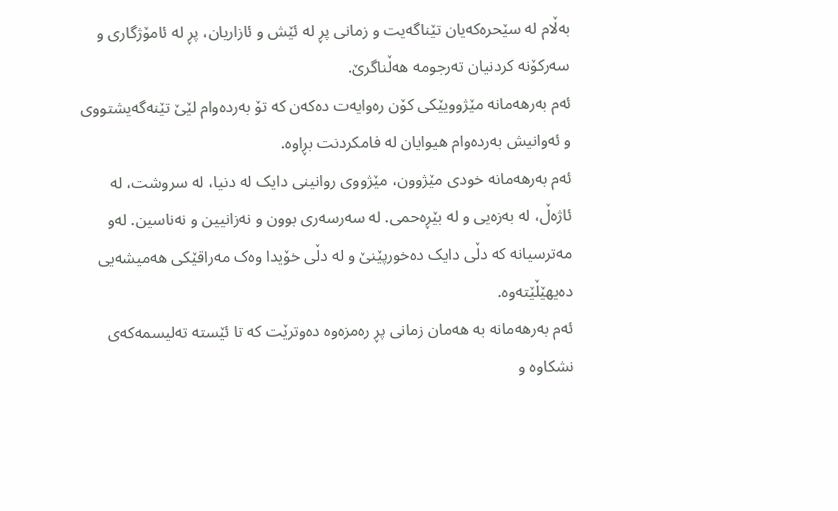بەڵام لە سێحرەکەیان تێناگەیت و زمانی پڕ لە ئێش و ئازاریان، پڕ لە ئامۆژگاری و سەرکۆنە کردنیان تەرجومە هەڵناگرێ.
ئەم بەرهەمانە مێژوویێکی کۆن رەوایەت دەکەن کە تۆ بەردەوام لێێ تێنەگەیشتووی و ئەوانیش بەردەوام هیوایان لە فامکردنت بڕاوە.
ئەم بەرهەمانە خودی مێژوون، مێژووی روانینی دایک لە دنیا، لە سروشت، لە ئاژەڵ، لە بەزەیی و لە بێڕەحمی. لە سەرسەری بوون و نەزانیین و نەناسین. لەو مەترسیانە کە دڵی دایک دەخورپێنێ و لە دڵی خۆیدا وەک مەراقێکی هەمیشەیی دەیهێڵێتەوە.
ئەم بەرهەمانە بە هەمان زمانی پڕ رەمزەوە دەوترێت کە تا ئێستە تەلیسمەکەی نشکاوە و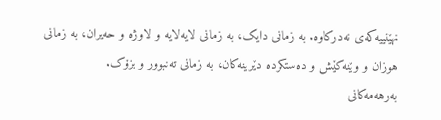نهێنییەکەی نەدرکاوە. بە زمانی دایک، بە زمانی لایەلایە و لاوژە و حەیران، بە زمانی هوزان و وێنەکێش و دەستکردە دێرینەکان، بە زمانی تەنبوور و بزۆک.
بەرهەمەکانی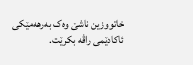خاتووزین ناشێ وەک بەرهەمێکی ئاکادێمی راڤە بکرێت.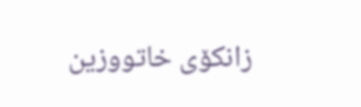زانکۆی خاتووزین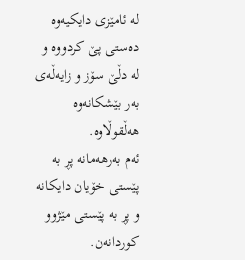لە ئامێزی دایکیەوە دەستی پێ کردووە و لە دڵێ سۆز و زایەڵەی بەر بێشکانەوە هەڵقوڵاوە.
ئەم بەرهەمانە پڕ بە پێستی خۆیان دایکانە و پڕ بە پێستی مێژوو کوردانەن.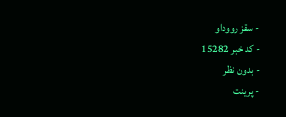- سقز رووداو
- کد خبر 15282
- بدون نظر
- پرینت